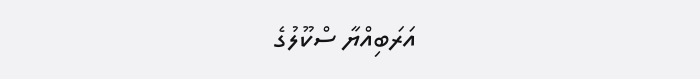އަރަބިއްޔާ ސްކޫލުގެ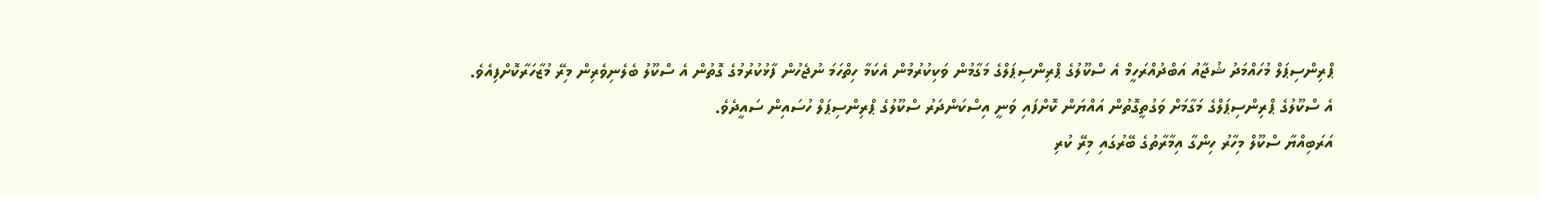ޕްރިންސިޕަލް މުހައްމަދު ޝުޖާއު އަބްދުއްރަހީމް އެ ސްކޫލުގެ ޕްރިންސިޕަލްގެ މަގާމުން ވަކިކުރުމުން އެކަމާ ހިތްހަމަ ނުޖެހުން ފާޅުކުރުމުގެ ގޮތުން އެ ސްކޫލު ބެލެނިވެރިން މިރޭ މުޒާހަރާކޮށްފިއެވެ.
އެ ސްކޫލުގެ ޕްރިންސިޕަލްގެ މަގާމަށް ވަގުތީގޮތުން އައްޔަން ކޮށްފައި ވަނީ އިސްކަންދަރު ސްކޫލުގެ ޕްރިންސިޕަލް ހުސައިން ސައީދެވެ.
އަރަބިއްޔާ ސްކޫލް މިހާރު ހިންގާ އިމާރާތުގެ ބޭރުގައި މިރޭ ކުރި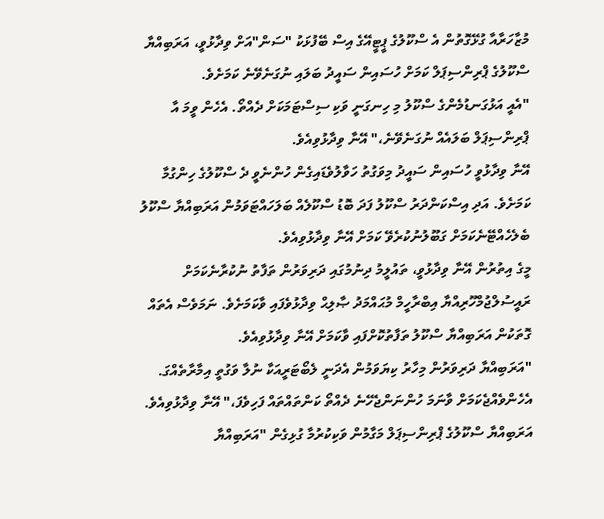މުޒާހަރާއާ ގުޅޭގޮތުން އެ ސްކޫލުގެ ޕީޓީއޭގެ އިސް ބޭފުޅަކު "ސަން"އަށް ވިދާޅުވީ، އަރަބިއްޔާ ސްކޫލުގެ ޕްރިންސިޕަލް ކަމަށް ހުސައިން ސައީދު ބަލައި ނުގަނެވޭނެ ކަމަށެވެ.
"އެއީ އަޅުގަނޑުމެންގެ ސްކޫލު މި ހިނގަނީ ވަކި ސިސްޓަމަކަށް ދެއްތޯ. އެހެން ވީމަ އާ ޕްރިންސިޕަލް ބަލައެއް ނުގަނެވޭނެ،" އޭނާ ވިދާޅުވިއެވެ.
އޭނާ ވިދާޅުވީ ހުސައިން ސައީދު މިވަގުތު ހަވާލުވެޑައިގެން ހުންނެވީ ދެ ސްކޫލުގެ ހިންގުމާ ކަމަށެވެ. އަދި އިސްކަންދަރު ސްކޫލު ފަދަ ބޮޑު ސްކޫލެއް ބަލަހައްޓަވަމުން އަރަބިއްޔާ ސްކޫލު ބެލެހެއްޓޭނެކަމަށް ގަބޫލުނުކުރެވޭ ކަމަށް އޭނާ ވިދާޅުވިއެވެ.
މީގެ އިތުރުން އޭނާ ވިދާޅުވީ، ތައުލީމު ދިނުމުގައި ދަރިވަރުން ތަފާތު ނުކުރާނެކަމަށް ރައީސުލްޖުމްހޫރިއްޔާ އިބްރާހީމް މުޙައްމަދު ޞާލިޙް ވިދާޅުވެފައި ވާކަމަށެވެ. ނަމަވެސް އެތައް ގޮތަކުން އަރަބިއްޔާ ސްކޫލު ތަފާތުކޮށްފައި ވާކަމަށް އޭނާ ވިދާޅުވިއެވެ.
"އަރަބިއްޔާ ދަރިވަރުން މިހާރު ކިޔަވަމުން އެދަނީ ލެބޯޓަރީއަކާ ނުލާ ވަގުތީ އިމާރާތެއްގަ. އެހެންވެއްޖެކަމަށް ވާނަމަ ހުންނަންޖެހޭނެ ދެއްތޯ ކަންތައްތައް ފަހިވެފަ،" އޭނާ ވިދާޅުވިއެވެ.
އަރަބިއްޔާ ސްކޫލުގެ ޕްރިންސިޕަލް މަގާމުން ވަކިކުރުމާ ގުޅިގެން "އަރަބިއްޔާ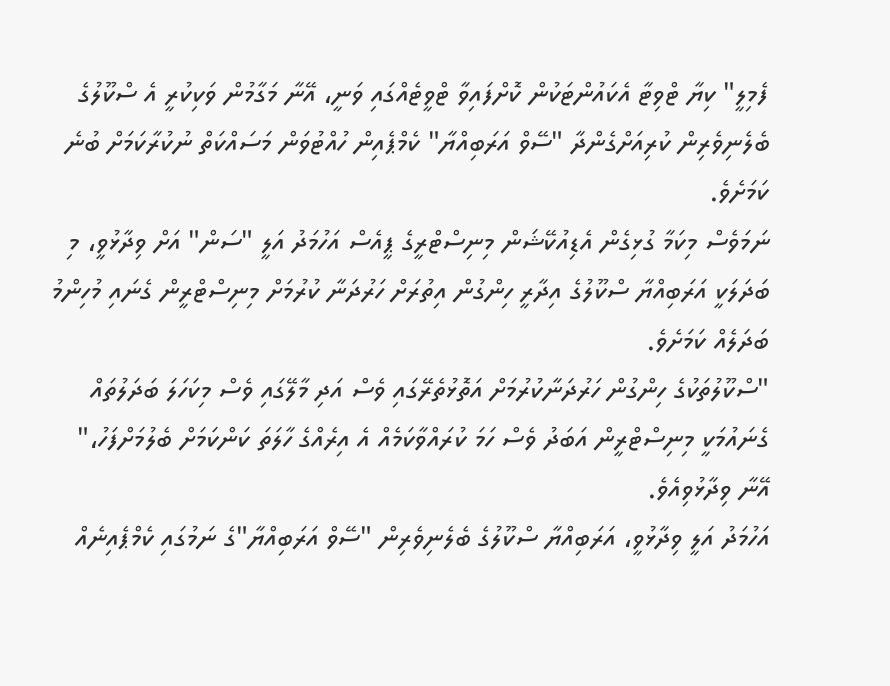ފެމިލީ" ކިޔާ ޓްވިޓާ އެކައުންޓަކުން ކޮށްފައިވާ ޓްވީޓެއްގައި ވަނީ، އޭނާ މަގާމުން ވަކިކުރީ އެ ސްކޫލުގެ ބެލެނިވެރިން ކުރިއަށްގެންދާ "ސޭވް އަރަބިއްޔާ" ކެމްޕެއިން ހުއްޓުވަން މަސައްކަތް ނުކުރާކަމަށް ބުނެ ކަމަށެވެ.
ނަމަވެސް މިކަމާ ގުޅިގެން އެޑިއުކޭޝަން މިނިސްޓްރީގެ ޕީއެސް އަހުމަދު އަލީ "ސަން" އަށް ވިދާޅުވީ، މި ބަދަލަކީ އަރަބިއްޔާ ސްކޫލުގެ އިދާރީ ހިންގުން އިތުރަށް ހަރުދަނާ ކުރުމަށް މިނިސްޓްރީން ގެނައި މުހިންމު ބަދަލެއް ކަމަށެވެ.
"ސްކޫލުތަކުގެ ހިންގުން ހަރުދަނާކުރުމަށް އަތޮޅުތެރޭގައި ވެސް އަދި މާލޭގައި ވެސް މިކަހަލަ ބަދަލުތައް ގެނައުމަކީ މިނިސްޓްރީން އަބަދު ވެސް ހަމަ ކުރައްވާކަމެއް އެ އިރެއްގެ ހާލަތަ ކަންކަމަށް ބެލުމަށްފަހު،" އޭނާ ވިދާޅުވިއެވެ.
އަހުމަދު އަލީ ވިދާޅުވީ، އަރަބިއްޔާ ސްކޫލުގެ ބެލެނިވެރިން "ސޭވް އަރަބިއްޔާ"ގެ ނަމުގައި ކެމްޕެއިނެއް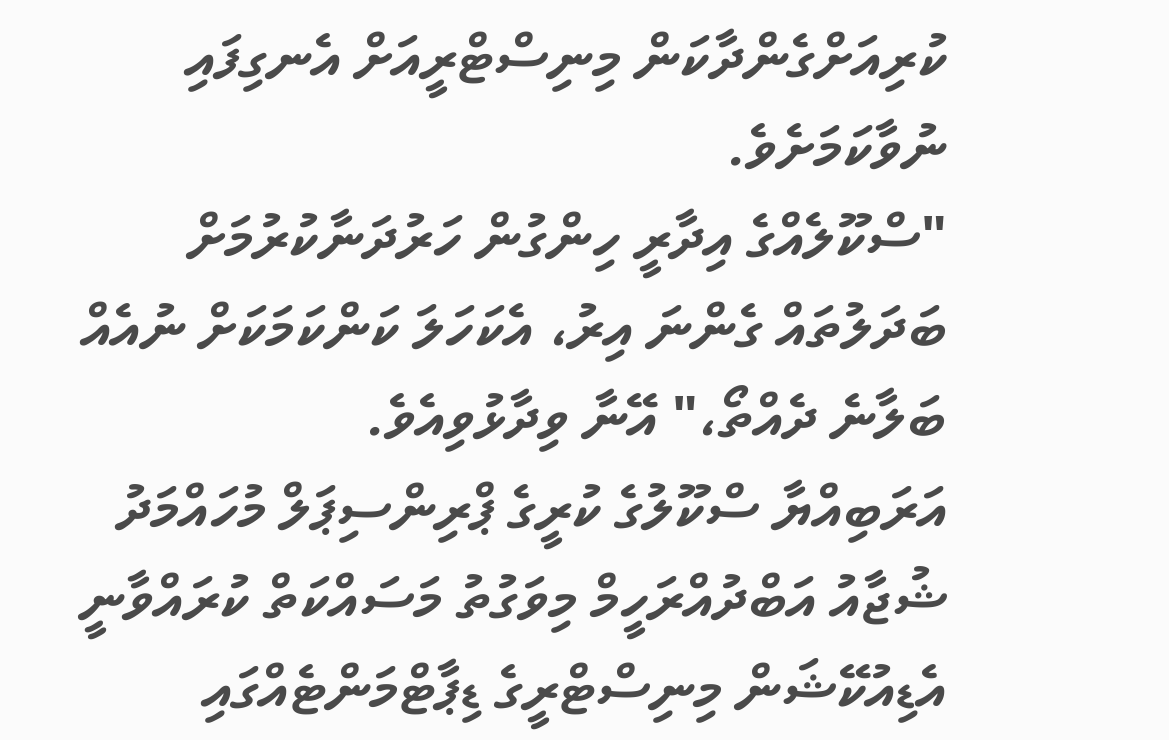ކުރިއަށްގެންދާކަން މިނިސްޓްރީއަށް އެނގިފައި ނުވާކަމަށެވެ.
"ސްކޫލެއްގެ އިދާރީ ހިންގުން ހަރުދަނާކުރުމަށް ބަދަލުތައް ގެންނަ އިރު، އެކަހަލަ ކަންކަމަކަށް ނުއެއް ބަލާނެ ދެއްތޯ،" އޭނާ ވިދާޅުވިއެވެ.
އަރަބިއްޔާ ސްކޫލުގެ ކުރީގެ ޕްރިންސިޕަލް މުހައްމަދު ޝުޖާއު އަބްދުއްރަހީމް މިވަގުތު މަސައްކަތް ކުރައްވާނީ އެޑިއުކޭޝަން މިނިސްޓްރީގެ ޑިޕާޓްމަންޓެއްގައި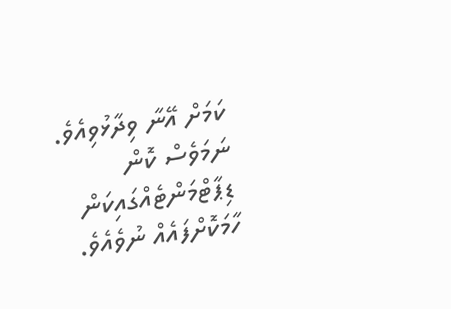ކަމަށް އޭނާ ވިދާޅުވިއެވެ. ނަމަވެސް ކޮން ޑިޕާޓްމަންޓެއްގައިކަން ހާމަކޮށްފައެއް ނުވެއެވެ.